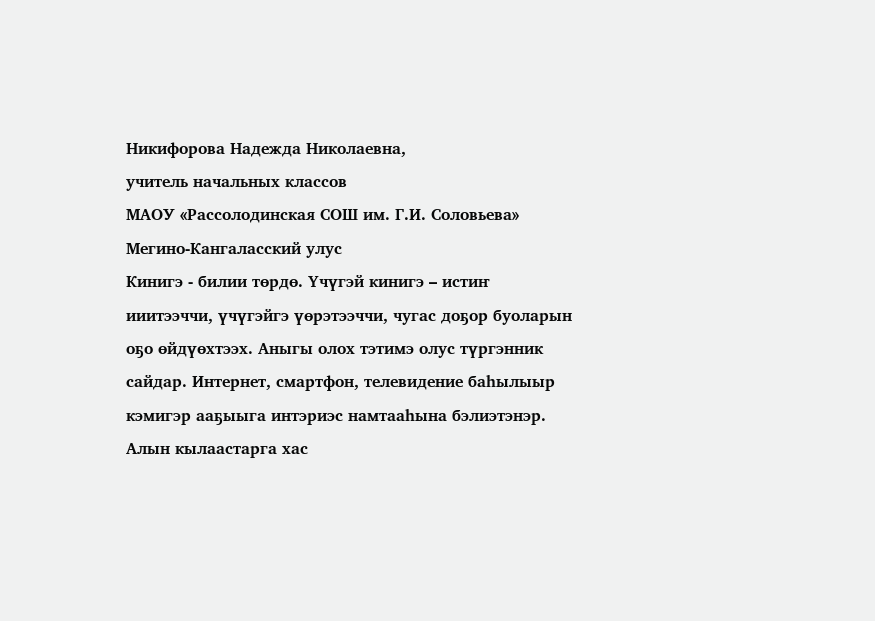Никифорова Надежда Николаевна,
учитель начальных классов
МАОУ «Рассолодинская СОШ им. Г.И. Соловьева»
Мегино-Кангаласский улус
Кинигэ - билии төрдө. Үчүгэй кинигэ – истиҥ ииитээччи, үчүгэйгэ үөрэтээччи, чугас доҕор буоларын оҕо өйдүөхтээх. Аныгы олох тэтимэ олус түргэнник сайдар. Интернет, смартфон, телевидение баһылыыр кэмигэр ааҕыыга интэриэс намтааhына бэлиэтэнэр.
Алын кылаастарга хас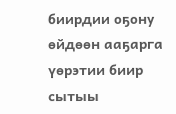биирдии оҕону өйдөөн ааҕарга үөрэтии биир сытыы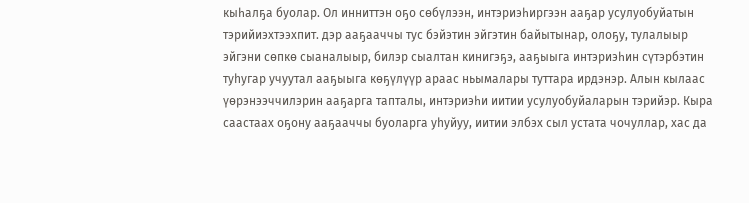кыһалҕа буолар. Ол инниттэн оҕо сөбүлээн, интэриэһиргээн ааҕар усулуобуйатын тэрийиэхтээхпит. дэр ааҕааччы тус бэйэтин эйгэтин байытынар, олоҕу, тулалыыр эйгэни сөпкө сыаналыыр, билэр сыалтан кинигэҕэ, ааҕыыга интэриэһин сүтэрбэтин туhугар учуутал ааҕыыга кɵҕүлүүр араас ньымалары туттара ирдэнэр. Алын кылаас үɵрэнээччилэрин ааҕарга тапталы, интэриэһи иитии усулуобуйаларын тэрийэр. Кыра саастаах оҕону ааҕааччы буоларга уhуйуу, иитии элбэх сыл устата чочуллар, хас да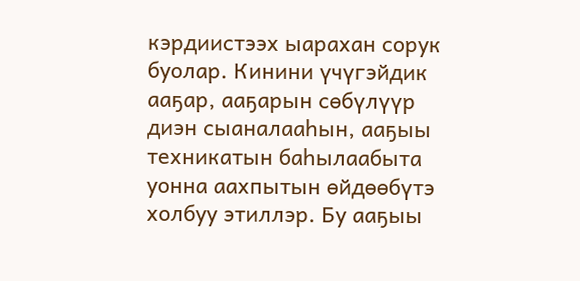кэрдиистээх ыарахан сорук буолар. Кинини үчүгэйдик ааҕар, ааҕарын сɵбүлүүр диэн сыаналааhын, ааҕыы техникатын баhылаабыта уонна аахпытын ɵйдɵɵбүтэ холбуу этиллэр. Бу ааҕыы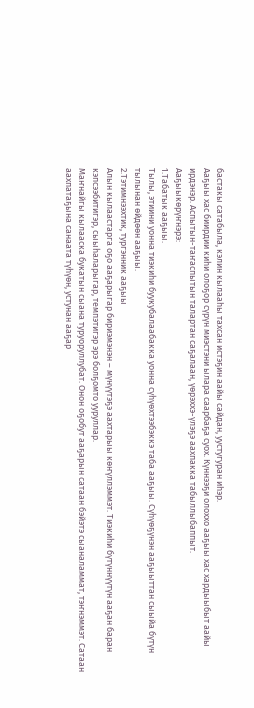бастакы сатабыла, кэлин кылааhы тахсан истэҕин аайы сайдан, уустугуран иhэр.
Ааҕыы хас биирдии киһи олоҕор сүрүн миэстэни ылара саарбаҕа суох. Күннээҕи олоххо ааҕыы хас хардыыбыт аайы ирдэнэр. Аспытын-таҥаспытын талартан саҕалаан, үөрэххэ-үлэҕэ аахпакка табыллыбаппыт.
Ааҕыыкɵрүҥнэрэ:
1.Табатык ааҕыы.
Тылы, этиини уонна тиэкиһи буукубалаабакка уонна сүһүөхтээбэккэ таба ааҕыы. Сүһүөҕүнэн ааҕыыттан сыыйа бүтүн тылынан өйдөөн ааҕыы.
2.Тэтимнээхтик, тургэнник ааҕыы
Алын кылаастарга оҕо ааҕарыгар бириэмэнэн – мүнүүтэҕэ аахтарыы көҥүллэммэт. Тиэкиһи бүтүннүүтүн ааҕан баран кэпсээбитигэр, сыыһаларыгар, темпэтигэр эрэ болҕомто ууруллар.
Маҥнайгы кылааска букатын сыана туруоруллубат. Онон оҕобут ааҕарын сатаан бэйэтэ сыаналаммат, тэҥнэммэт. Сатаан аахпатаҕына санаата түһүөн, устунан ааҕар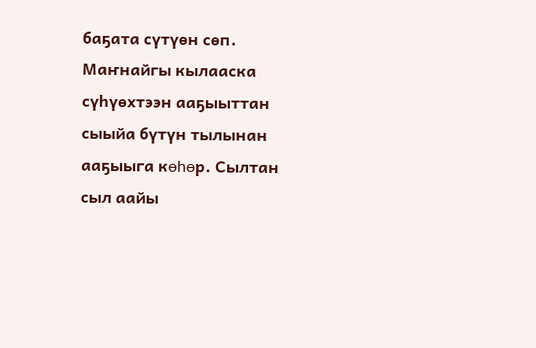баҕата сүтүөн сөп. Маҥнайгы кылааска сүһүөхтээн ааҕыыттан сыыйа бүтүн тылынан ааҕыыга кɵhɵр. Сылтан сыл аайы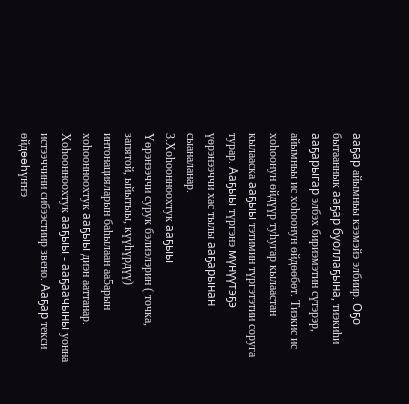ааҕар айымньы кээмэйэ элбиир. Оҕо бытааннык ааҕар буоллаҕына, тиэкиhи ааҕарыгар элбэх бириэмэтин сүтэрэр, айымньы ис хоhоонун ɵйдɵɵбɵт. Тиэкис ис хоһоонун өйдүүр туһугар кылаастан кылааска ааҕыы тэтимин түргэтэтии соруга турар. Ааҕыы түргэнэ мүнүүтэҕэ үɵрэнээччи хас тылы ааҕарынан сыаналанар.
3.Хоhоонноохтук ааҕыы
Yɵрэнээччи сурук бэлиэлэрин ( точка, запятой, ыйытыы, күүhүрдүү) интонацияларын баhылаан аа5арын хоhоонноохтук ааҕыы диэн ааттанар. Хоhоонноохтук ааҕыы - ааҕаачыны уонна истээччини сибээстиир звено. Ааҕар текси ɵйдɵɵhүҥҥэ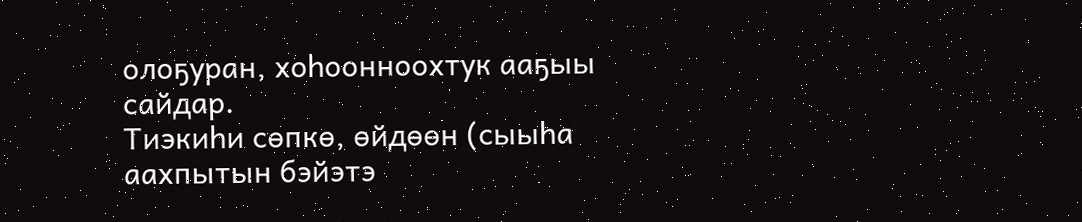олоҕуран, хоhоонноохтук ааҕыы сайдар.
Тиэкиһи сөпкө, өйдөөн (сыыһа аахпытын бэйэтэ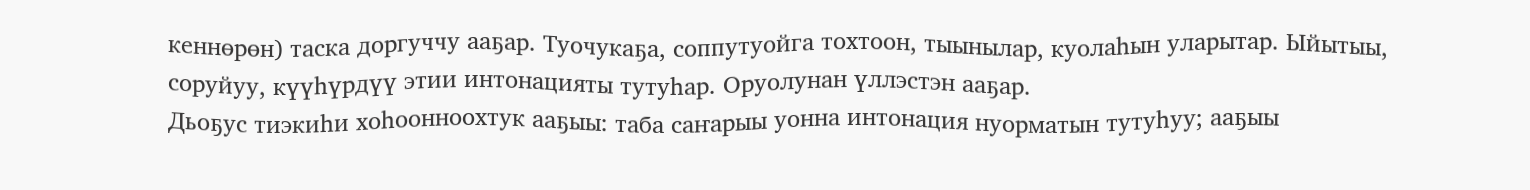кеннөрөн) таска доргуччу ааҕар. Туочукаҕа, соппутуойга тохтоон, тыынылар, куолаһын уларытар. Ыйытыы, соруйуу, күүһүрдүү этии интонацияты тутуһар. Оруолунан үллэстэн ааҕар.
Дьоҕус тиэкиһи хоһоонноохтук ааҕыы: таба саҥарыы уонна интонация нуорматын тутуһуу; ааҕыы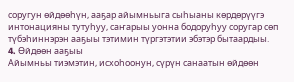соругун өйдөөһүн, ааҕар айымньыга сыһыаны көрдөрүүгэ интонацияны тутуһуу, саҥарыы уонна бодоруһуу соругар сөп түбэһиннэрэн ааҕыы тэтимин түргэтэтии эбэтэр бытаардыы.
4. Ɵйдɵɵн ааҕыы
Айымньы тиэмэтин, исхоhоонун, сүрүн санаатын ɵйдɵɵн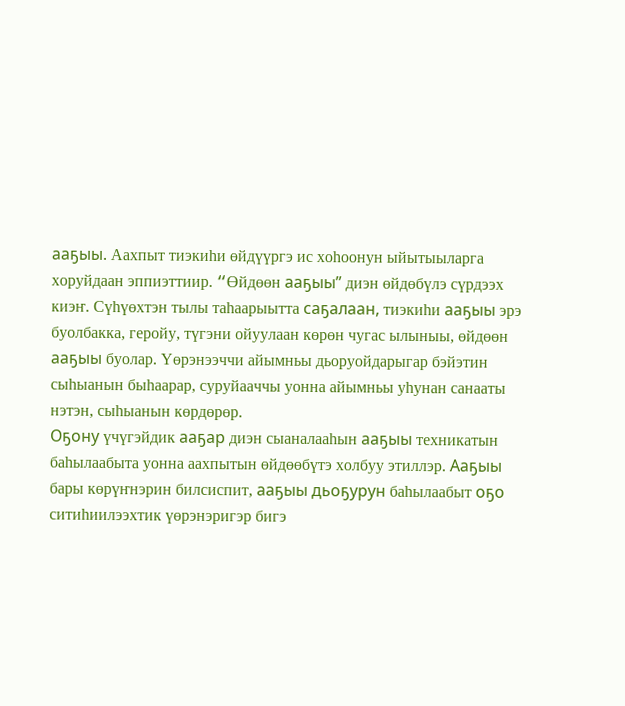ааҕыы. Аахпыт тиэкиһи өйдүүргэ ис хоһоонун ыйытыыларга хоруйдаан эппиэттиир. “Ɵйдɵɵн ааҕыы” диэн өйдөбүлэ сүрдээх киэҥ. Сүһүөхтэн тылы таһаарыытта саҕалаан, тиэкиһи ааҕыы эрэ буолбакка, геройу, түгэни ойуулаан көрөн чугас ылыныы, өйдөөн ааҕыы буолар. Үөрэнээччи айымньы дьоруойдарыгар бэйэтин сыһыанын быһаарар, суруйааччы уонна айымньы уһунан санааты нэтэн, сыһыанын көрдөрөр.
Оҕону үчүгэйдик ааҕар диэн сыаналааhын ааҕыы техникатын баhылаабыта уонна аахпытын ɵйдɵɵбүтэ холбуу этиллэр. Ааҕыы бары кɵрүҥнэрин билсиспит, ааҕыы дьоҕурун баhылаабыт оҕо ситиhиилээхтик үɵрэнэригэр бигэ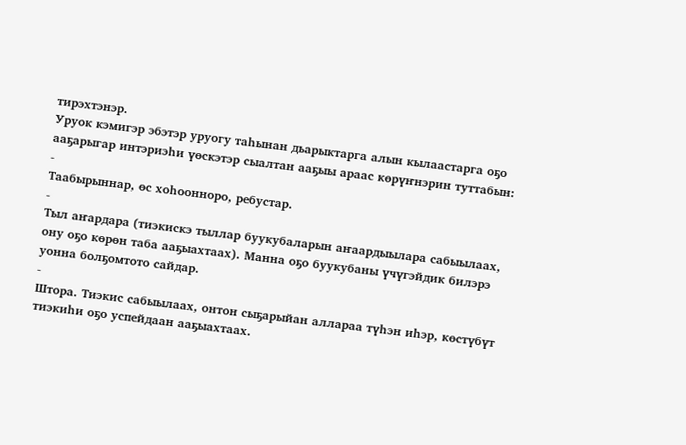тирэхтэнэр.
Уруок кэмигэр эбэтэр уруогу таһынан дьарыктарга алын кылаастарга оҕо ааҕарыгар интэриэһи үөскэтэр сыалтан ааҕыы араас көрүҥнэрин туттабын:
-
Таабырыннар, өс хоһоонноро, ребустар.
-
Тыл аҥардара (тиэкискэ тыллар буукубаларын аҥаардыылара сабыылаах, ону оҕо көрөн таба ааҕыахтаах). Манна оҕо буукубаны үчүгэйдик билэрэ уонна болҕомтото сайдар.
-
Штора. Тиэкис сабыылаах, онтон сыҕарыйан аллараа түһэн иһэр, көстүбүт тиэкиһи оҕо успейдаан ааҕыахтаах.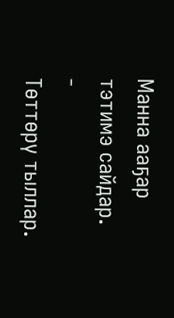Манна ааҕар тэтимэ сайдар.
-
Төттөрү тыллар.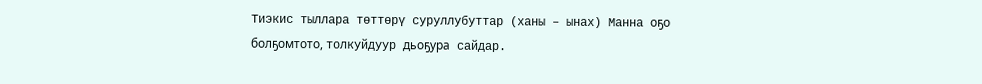Тиэкис тыллара төттөрү суруллубуттар (ханы – ынах) Манна оҕо болҕомтото, толкуйдуур дьоҕура сайдар.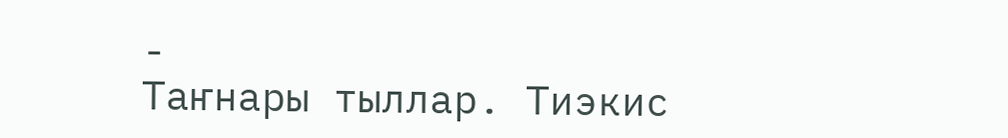-
Таҥнары тыллар. Тиэкис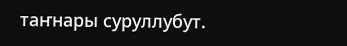таҥнары суруллубут.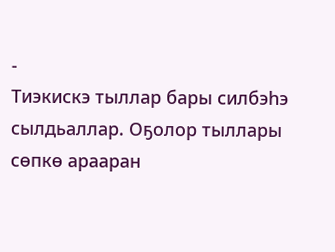-
Тиэкискэ тыллар бары силбэһэ сылдьаллар. Оҕолор тыллары сөпкө арааран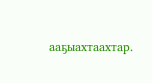ааҕыахтаахтар.